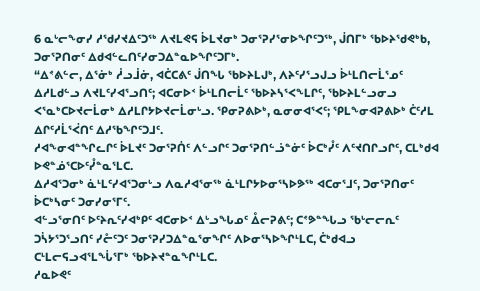6 ᓇᒡᓕᖕᓂᓯ ᓱᖁᓯᔪᐃᑦᑐᖅ ᐱᔪᒪᕙᕋ ᐆᒪᔪᓂᒃ ᑐᓂᕐᕈᓯᕐᓂᐅᖏᑦᑐᖅ, ᒎᑎᒥᒃ ᖃᐅᔨᖁᕙᒃᑲ, ᑐᓂᕐᕈᑎᓂᑦ ᐃᑯᐊᓪᓚᑎᑦᓯᓂᑐᐃᓐᓇᐅᖏᑦᑐᒥᒃ.
“ᐃᕝᕕᓪᓕ, ᐃᕐᓃᒃ ᓲᓗᒨᓃ, ᐊᑖᑕᕕᑦ ᒎᑎᖓ ᖃᐅᔨᒪᒍᒃ, ᐱᔨᑦᓯᕐᓗᒍᓗ ᐆᒻᒪᑎᓕᒫᕐᓄᑦ ᐃᓱᒪᑯᓪᓗ ᐱᔪᒪᑦᓯᐊᕐᓗᑎᑦ; ᐊᑕᓂᐅᑉ ᐆᒻᒪᑎᓕᒫᑦ ᖃᐅᔨᓴᕐᐸᖕᒪᒋᑦ, ᖃᐅᔨᒪᓪᓗᓂᓗ ᐸᕐᓇᒃᑕᐅᔪᓕᒫᓂᒃ ᐃᓱᒪᒋᔭᐅᔪᓕᒫᓂᒡᓗ. ᕿᓂᕈᕕᐅᒃ, ᓇᓂᓂᐊᕐᐸᑦ; ᕿᒪᖕᓂᐊᕈᕕᐅᒃ ᑖᑦᓱᒪ ᐃᒋᑦᓱᒫᕐᐹᑎᑦ ᐃᓱᖃᖏᑦᑐᒧᑦ.
ᓱᐊᖕᓂᐊᓐᖏᓚᒋᑦ ᐆᒪᔪᑦ ᑐᓂᕐᕈᑏᑦ ᐱᓪᓗᒋᑦ ᑐᓂᕐᕈᑎᓪᓘᓐᓃᑦ ᐆᑕᒃᓮᑦ ᐱᑦᔪᑎᒋᓗᒋᑦ, ᑕᒪᒃᑯᐊ ᐅᕙᓐᓅᕐᑕᐅᑦᓮᓐᓇᕐᒪᑕ.
ᐃᓱᐊᕐᑐᓂᒃ ᓈᒻᒪᑦᓯᐊᕐᑐᓂᒡᓗ ᐱᓇᓱᐊᕐᓂᖅ ᓈᒻᒪᒋᔭᐅᓂᕐᓴᐅᕗᖅ ᐊᑕᓂᕐᒧᑦ, ᑐᓂᕐᕈᑎᓂᑦ ᐆᑕᒃᓴᓂᑦ ᑐᓂᓯᓂᕐᒥᑦ.
ᐊᓪᓗᕐᓂᑎᑦ ᐅᑦᔨᕆᑦᓯᐊᒃᑭᑦ ᐊᑕᓂᐅᑉ ᐃᒡᓗᖓᓄᑦ ᐂᓕᕈᕕᑦ; ᑕᕝᕗᓐᖓᓗ ᖃᒡᓕᓕᕆᑦ ᑐᓵᔭᕐᑐᕐᓗᑎᑦ ᓯᓔᑦᑐᑦ ᑐᓂᕐᕈᓯᑐᐃᓐᓇᕐᓂᖏᑦ ᐱᐅᓂᕐᓴᐅᖏᒻᒪᑕ, ᑖᒃᑯᐊᓗ ᑕᒻᒪᓕᕋᓗᐊᕐᒪᖔᕐᒥᒃ ᖃᐅᔨᔪᓐᓇᖏᒻᒪᑕ.
ᓱᓇᐅᕙᑦ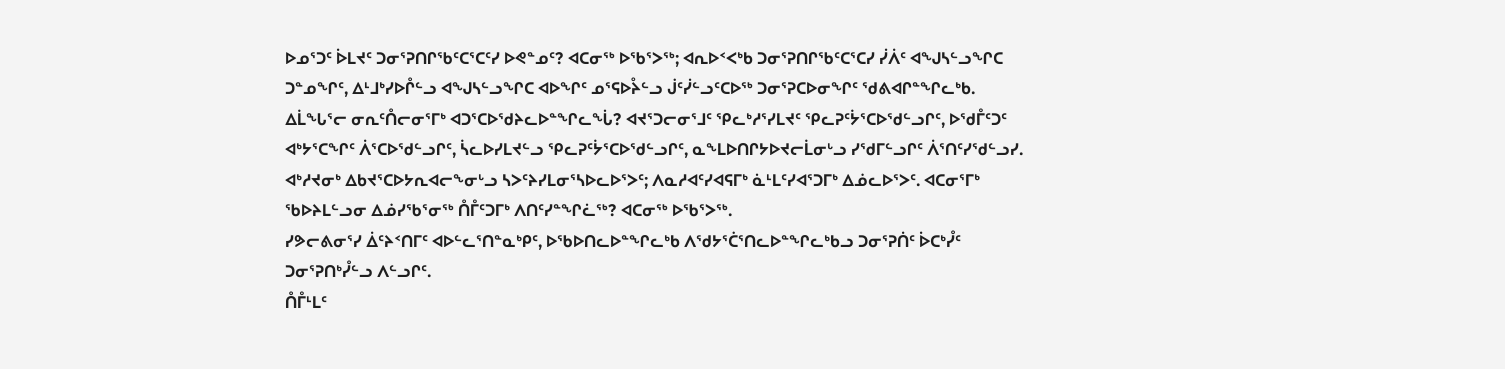ᐅᓄᕐᑐᑦ ᐆᒪᔪᑦ ᑐᓂᕐᕈᑎᒋᖃᑦᑕᕐᑕᑦᓯ ᐅᕙᓐᓄᑦ? ᐊᑕᓂᖅ ᐅᖃᕐᐳᖅ; ᐊᕆᐅᑉᐸᒃᑲ ᑐᓂᕐᕈᑎᒋᖃᑦᑕᕐᑕᓯ ᓰᐲᑦ ᐊᖑᓴᓪᓗᖏᑕ ᑐᓐᓄᖏᑦ, ᐃᒻᒧᒃᓯᐅᒊᓪᓗ ᐊᖑᓴᓪᓗᖏᑕ ᐊᐅᖏᑦ ᓄᕐᕋᐅᔧᓪᓗ ᒎᑦᓰᓪᓗᑦᑕᐅᖅ ᑐᓂᕐᕈᑕᐅᓂᖏᑦ ᖁᕕᐊᒋᓐᖏᓚᒃᑲ.
ᐃᒫᖓᕐᓕ ᓂᕆᑦᑍᓕᓂᕐᒥᒃ ᐊᑐᕐᑕᐅᖁᔨᓚᐅᓐᖏᓚᖔ? ᐊᔪᕐᑐᓕᓂᕐᒧᑦ ᕿᓚᒃᓱᕐᓯᒪᔪᑦ ᕿᓚᕈᑦᔮᕐᑕᐅᖁᓪᓗᒋᑦ, ᐅᖁᒤᑦᑐᑦ ᐊᒃᔭᕐᑕᖏᑦ ᐲᕐᑕᐅᖁᓪᓗᒋᑦ, ᓵᓚᐅᓯᒪᔪᓪᓗ ᕿᓚᕈᑦᔮᕐᑕᐅᖁᓪᓗᒋᑦ, ᓇᖕᒪᐅᑎᒋᔭᐅᔪᓕᒫᓂᒡᓗ ᓯᖁᒥᓪᓗᒋᑦ ᐲᕐᑎᑦᓯᖁᓪᓗᓯ.
ᐊᒃᓱᔪᓂᒃ ᐃᑲᔪᕐᑕᐅᔭᕆᐊᓕᖕᓂᒡᓗ ᓴᐳᑦᔨᓯᒪᓂᕐᓴᐅᓚᐅᕐᐳᑦ; ᐱᓇᓱᐊᑦᓯᐊᕋᒥᒃ ᓈᒻᒪᑦᓯᐊᕐᑐᒥᒃ ᐃᓅᓚᐅᕐᐳᑦ. ᐊᑕᓂᕐᒥᒃ ᖃᐅᔨᒪᓪᓗᓂ ᐃᓅᓯᖃᕐᓂᖅ ᑍᒤᑦᑐᒥᒃ ᐱᑎᑦᓯᓐᖏᓛᖅ? ᐊᑕᓂᖅ ᐅᖃᕐᐳᖅ.
ᓯᕗᓕᕕᓂᕐᓯ ᐄᑦᔨᑉᑎᒥᑦ ᐊᐅᓪᓚᕐᑎᓐᓇᒃᑭᑦ, ᐅᖃᐅᑎᓚᐅᓐᖏᓚᒃᑲ ᐱᖁᔭᕐᑖᕐᑎᓚᐅᓐᖏᓚᒃᑲᓗ ᑐᓂᕐᕈᑏᑦ ᐆᑕᒃᓮᑦ ᑐᓂᕐᕈᑎᒃᓮᓪᓗ ᐱᓪᓗᒋᑦ.
ᑍᒤᒻᒪᑦ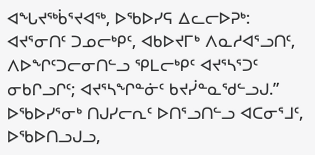ᐊᖓᔪᖅᑳᕐᔪᐊᖅ, ᐅᖃᐅᓯᕋ ᐃᓚᓕᐅᕈᒃ: ᐊᔪᕐᓂᑎᑦ ᑐᓄᓕᒃᑭᑦ, ᐊᑲᐅᔪᒥᒃ ᐱᓇᓱᐊᕐᓗᑎᑦ, ᐱᐅᖏᑦᑐᓕᓂᑎᓪᓗ ᕿᒪᓕᒃᑭᑦ ᐊᔪᕐᓴᕐᑐᑦ ᓂᑲᒋᓗᒋᑦ; ᐊᔪᕐᓴᖏᓐᓃᑦ ᑲᔪᓰᓐᓇᖁᓪᓗᒍ.”
ᐅᖃᐅᓯᕐᓂᒃ ᑎᒍᓯᓕᕆᑦ ᐅᑎᕐᓗᑎᓪᓗ ᐊᑕᓂᕐᒧᑦ, ᐅᖃᐅᑎᓗᒍᓗ,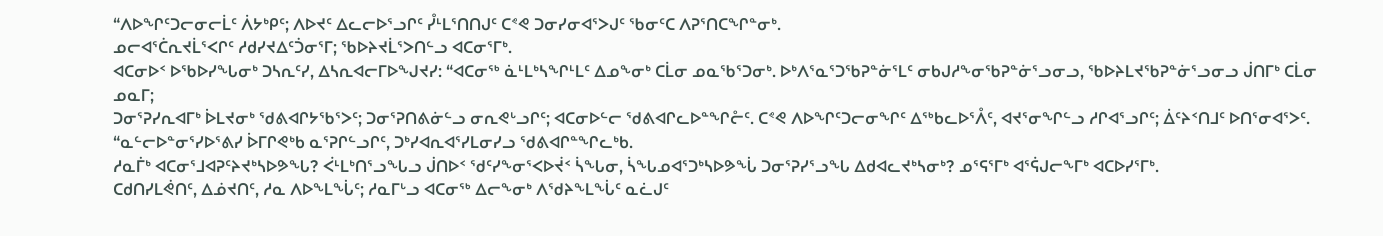“ᐱᐅᖏᑦᑐᓕᓂᓕᒫᑦ ᐲᔭᒃᑭᑦ; ᐱᐅᔪᑦ ᐃᓚᓕᐅᕐᓗᒋᑦ ᓮᒻᒪᕐᑎᑎᒍᑦ ᑕᕝᕙ ᑐᓂᓯᓂᐊᕐᐳᒍᑦ ᖃᓂᑦᑕ ᐱᕈᕐᑎᑕᖏᓐᓂᒃ.
ᓄᓕᐊᕐᑖᕆᔪᒫᕐᐸᒋᑦ ᓱᑯᓯᔪᐃᑦᑑᓂᕐᒥ; ᖃᐅᔨᔪᒫᕐᐳᑎᓪᓗ ᐊᑕᓂᕐᒥᒃ.
ᐊᑕᓂᐅᑉ ᐅᖃᐅᓯᖓᓂᒃ ᑐᓴᕆᑦᓯ, ᐃᓴᕆᐊᓕᒥᐅᖑᔪᓯ: “ᐊᑕᓂᖅ ᓈᒻᒪᒃᓴᖏᒻᒪᑦ ᐃᓄᖕᓂᒃ ᑕᒫᓂ ᓄᓇᖃᕐᑐᓂᒃ. ᐅᒃᐱᕐᓇᕐᑐᖃᕈᓐᓃᕐᒪᑦ ᓂᑲᒍᓱᖕᓂᖃᕈᓐᓃᕐᓗᓂᓗ, ᖃᐅᔨᒪᔪᖃᕈᓐᓃᕐᓗᓂᓗ ᒎᑎᒥᒃ ᑕᒫᓂ ᓄᓇᒥ;
ᑐᓂᕐᕈᓯᕆᐊᒥᒃ ᐆᒪᔪᓂᒃ ᖁᕕᐊᒋᔭᖃᕐᐳᑦ; ᑐᓂᕐᕈᑎᕕᓃᓪᓗ ᓂᕆᕙᒡᓗᒋᑦ; ᐊᑕᓂᐅᓪᓕ ᖁᕕᐊᒋᓚᐅᓐᖏᓔᑦ. ᑕᕝᕙ ᐱᐅᖏᑦᑐᓕᓂᖏᑦ ᐃᖅᑲᓚᐅᕐᐰᑦ, ᐊᔪᕐᓂᖏᓪᓗ ᓱᒋᐊᕐᓗᒋᑦ; ᐄᑦᔨᑉᑎᒧᑦ ᐅᑎᕐᓂᐊᕐᐳᑦ.
“ᓇᓪᓕᐅᓐᓂᕐᓯᐅᕐᕕᓯ ᐆᒥᒋᕙᒃᑲ ᓇᕐᕈᒋᓪᓗᒋᑦ, ᑐᒃᓯᐊᕆᐊᕐᓯᒪᓂᓯᓗ ᖁᕕᐊᒋᓐᖏᓚᒃᑲ.
ᓱᓇᒦᒃ ᐊᑕᓂᕐᒧᐊᕈᑦᔨᔪᒃᓴᐅᕗᖓ? ᐹᒻᒪᒃᑎᕐᓗᖓᓗ ᒎᑎᐅᑉ ᖁᑦᓯᖕᓂᕐᐸᐅᔫᑉ ᓵᖓᓂ, ᓵᖓᓄᐊᕐᑐᒃᓴᐅᕗᖔ ᑐᓂᕐᕈᓯᕐᓗᖓ ᐃᑯᐊᓚᔪᒃᓴᓂᒃ? ᓄᕐᕋᕐᒥᒃ ᐊᕐᕌᒍᓕᖕᒥᒃ ᐊᑕᐅᓯᕐᒥᒃ.
ᑕᑯᑎᓯᒪᕚᑎᑦ, ᐃᓅᔪᑎᑦ, ᓱᓇ ᐱᐅᖕᒪᖔᑦ; ᓱᓇᒥᒡᓗ ᐊᑕᓂᖅ ᐃᓕᖕᓂᒃ ᐱᖁᔨᖕᒪᖔᑦ ᓇᓛᒍᑦ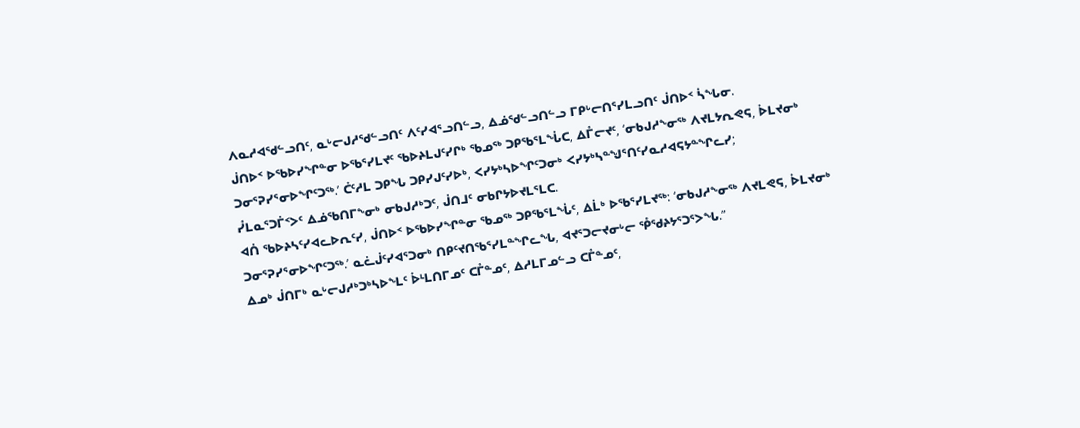ᐱᓇᓱᐊᖁᓪᓗᑎᑦ, ᓇᒡᓕᒍᓱᖁᓪᓗᑎᑦ ᐱᑦᓯᐊᕐᓗᑎᓪᓗ, ᐃᓅᖁᓪᓗᑎᓪᓗ ᒥᑭᒡᓕᑎᕐᓯᒪᓗᑎᑦ ᒎᑎᐅᑉ ᓵᖓᓂ.
ᒎᑎᐅᑉ ᐅᖃᐅᓯᖏᓐᓂ ᐅᖃᕐᓯᒪᔪᑦ ᖃᐅᔨᒪᒍᑦᓯᒋᒃ ᖃᓄᖅ ᑐᑭᖃᕐᒪᖔᑕ, ᐃᒤᓕᔪᑦ, ‘ᓂᑲᒍᓱᖕᓂᖅ ᐱᔪᒪᔭᕆᕙᕋ, ᐆᒪᔪᓂᒃ ᑐᓂᕐᕈᓯᕐᓂᐅᖏᑦᑐᖅ.’ ᑖᑦᓱᒪ ᑐᑭᖓ ᑐᑭᓯᒍᑦᓯᐅᒃ, ᐸᓯᔭᒃᓴᐅᖏᑦᑐᓂᒃ ᐸᓯᔭᒃᓴᓐᖑᕐᑎᑦᓯᓇᓱᐊᕋᔭᓐᖏᓚᓯ;
ᓮᒪᓇᕐᑐᒦᑉᐳᑦ ᐃᓅᖃᑎᒥᖕᓂᒃ ᓂᑲᒍᓱᒃᑐᑦ, ᒎᑎᒧᑦ ᓂᑲᒋᔭᐅᔪᒪᕐᒪᑕ.
ᐊᑏ ᖃᐅᔨᓴᑦᓯᐊᓚᐅᕆᑦᓯ, ᒎᑎᐅᑉ ᐅᖃᐅᓯᖏᓐᓂ ᖃᓄᖅ ᑐᑭᖃᕐᒪᖔᑦ, ᐃᒫᒃ ᐅᖃᕐᓯᒪᔪᖅ: ‘ᓂᑲᒍᓱᖕᓂᖅ ᐱᔪᒪᕙᕋ, ᐆᒪᔪᓂᒃ ᑐᓂᕐᕈᓯᕐᓂᐅᖏᑦᑐᖅ.’ ᓇᓛᒎᑦᓯᐊᕐᑐᓂᒃ ᑎᑭᑦᔪᑎᖃᕐᓯᒪᓐᖏᓚᖓ, ᐊᔪᕐᑐᓕᔪᓂᒡᓕ ᕾᖁᔨᔭᕐᑐᕐᐳᖓ.”
ᐃᓄᒃ ᒎᑎᒥᒃ ᓇᒡᓕᒍᓱᒃᑐᒃᓴᐅᖕᒪᑦ ᐆᒻᒪᑎᒥᓄᑦ ᑕᒤᓐᓄᑦ, ᐃᓱᒪᒥᓄᓪᓗ ᑕᒤᓐᓄᑦ,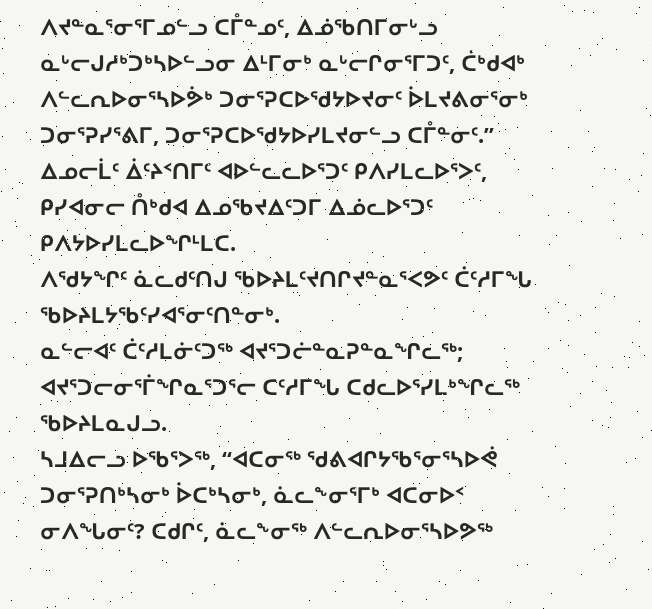ᐱᔪᓐᓇᕐᓂᕐᒥᓄᓪᓗ ᑕᒤᓐᓄᑦ, ᐃᓅᖃᑎᒥᓂᒡᓗ ᓇᒡᓕᒍᓱᒃᑐᒃᓴᐅᓪᓗᓂ ᐃᒻᒥᓂᒃ ᓇᒡᓕᒋᓂᕐᒥᑐᑦ, ᑖᒃᑯᐊᒃ ᐱᓪᓚᕆᐅᓂᕐᓴᐅᕘᒃ ᑐᓂᕐᕈᑕᐅᖁᔭᐅᔪᓂᑦ ᐆᒪᔪᕕᓂᕐᓂᒃ ᑐᓂᕐᕈᓯᕐᕕᒥ, ᑐᓂᕐᕈᑕᐅᖁᔭᐅᓯᒪᔪᓂᓪᓗ ᑕᒤᓐᓂᑦ.”
ᐃᓄᓕᒫᑦ ᐄᑦᔨᑉᑎᒥᑦ ᐊᐅᓪᓚᓚᐅᕐᑐᑦ ᑭᐱᓯᒪᓚᐅᕐᐳᑦ, ᑭᓯᐊᓂᓕ ᑍᒃᑯᐊ ᐃᓄᖃᔪᐃᑦᑐᒥ ᐃᓅᓚᐅᕐᑐᑦ ᑭᐱᔭᐅᓯᒪᓚᐅᖏᒻᒪᑕ.
ᐱᖁᔭᖏᑦ ᓈᓚᑯᑦᑎᒍ ᖃᐅᔨᒪᑦᔪᑎᒋᔪᓐᓇᕐᐸᕗᑦ ᑖᑦᓱᒥᖓ ᖃᐅᔨᒪᔭᖃᑦᓯᐊᕐᓂᑦᑎᓐᓂᒃ.
ᓇᓪᓕᐊᑦ ᑖᑦᓱᒪᓃᑦᑐᖅ ᐊᔪᕐᑐᓖᓐᓇᕈᓐᓇᖏᓚᖅ; ᐊᔪᕐᑐᓕᓂᕐᒦᖏᓇᕐᑐᕐᓕ ᑕᑦᓱᒥᖓ ᑕᑯᓚᐅᕐᓯᒪᒃᖏᓚᖅ ᖃᐅᔨᒪᓇᒍᓗ.
ᓴᒧᐃᓕᓗ ᐅᖃᕐᐳᖅ, “ᐊᑕᓂᖅ ᖁᕕᐊᒋᔭᖃᕐᓂᕐᓴᐅᕚ ᑐᓂᕐᕈᑎᒃᓴᓂᒃ ᐆᑕᒃᓴᓂᒃ, ᓈᓚᖕᓂᕐᒥᒃ ᐊᑕᓂᐅᑉ ᓂᐱᖓᓂᑦ? ᑕᑯᒋᑦ, ᓈᓚᖕᓂᖅ ᐱᓪᓚᕆᐅᓂᕐᓴᐅᕗᖅ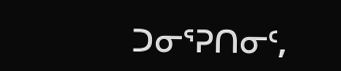ᑐᓂᕐᕈᑎᓂᑦ,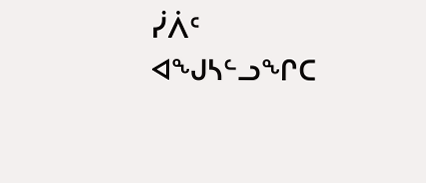ᓰᐲᑦ ᐊᖑᓴᓪᓗᖏᑕ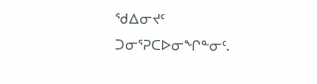ᖁᐃᓂᔪᑦ ᑐᓂᕐᕈᑕᐅᓂᖏᓐᓂᑦ.